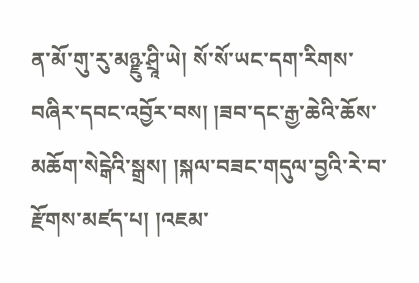ན་མོ་གུ་རུ་མཉྫུ་ཤྲཱི་ཡེ། སོ་སོ་ཡང་དག་རིགས་བཞིར་དབང་འབྱོར་བས། །ཟབ་དང་རྒྱ་ཆེའི་ཆོས་མཆོག་སེངྒེའི་སྒྲས། །སྐལ་བཟང་གདུལ་བྱའི་རེ་བ་རྫོགས་མཛད་པ། །འཇམ་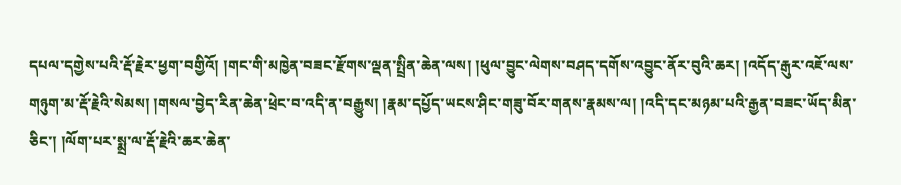དཔལ་དགྱེས་པའི་རྡོ་རྗེར་ཕྱག་བགྱིའོ། །གང་གི་མཁྱེན་བཟང་རྫོགས་ལྡན་སྤྲིན་ཆེན་ལས། །ཕུལ་བྱུང་ལེགས་བཤད་དགོས་འབྱུང་ནོར་བུའི་ཆར། །འདོད་རྒུར་འཇོ་ལས་གཉུག་མ་རྡོ་རྗེའི་སེམས། །གསལ་བྱེད་རིན་ཆེན་ཕྲེང་བ་འདི་ན་བརྒྱུས། །རྣམ་དཔྱོད་ཡངས་ཤིང་གཟུ་བོར་གནས་རྣམས་ལ། །འདི་དང་མཉམ་པའི་རྒྱན་བཟང་ཡོད་མིན་ཅིང་། །ལོག་པར་སྨྲ་ལ་རྡོ་རྗེའི་ཆར་ཆེན་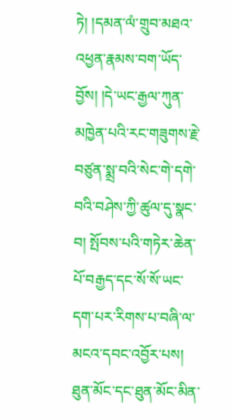ཏེ། །དམན་ལཾ་གྲུབ་མཐའ་འཕྱན་རྣམས་བག་ཡོད་བྱོས། །དེ་ཡང་རྒྱལ་ཀུན་མཁྱེན་པའི་རང་གཟུགས་རྗེ་བཙུན་སྨྲ་བའི་སེང་གེ་དགེ་བའི་བཤེས་ཀྱི་ཚུལ་དུ་སྣང་བ། སྤོབས་པའི་གཏེར་ཆེན་པོ་བརྒྱད་དང་སོ་སོ་ཡང་དག་པར་རིགས་པ་བཞི་ལ་མངའ་དབང་འབྱོར་པས། ཐུན་མོང་དང་ཐུན་མོང་མིན་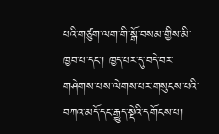པའི་གཙུག་ལག་གི་སྒོ་བསམ་གྱིས་མི་ཁྱབ་པ་དང་། ཁྱད་པར་དུ་བདེ་བར་གཤེགས་པས་ལེགས་པར་གསུངས་པའི་བཀའ་མདོ་དང་རྒྱུད་སྡེའི་དགོངས་པ།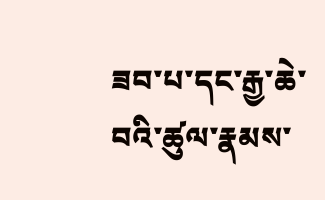ཟབ་པ་དང་རྒྱ་ཆེ་བའི་ཚུལ་རྣམས་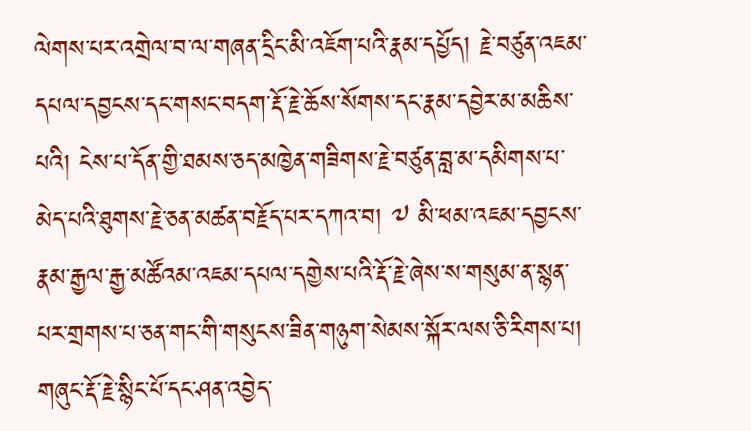ལེགས་པར་འགྲེལ་བ་ལ་གཞན་དྲིང་མི་འཇོག་པའི་རྣམ་དཔྱོད། རྗེ་བཙུན་འཇམ་དཔལ་དབྱངས་དང་གསང་བདག་རྡོ་རྗེ་ཆོས་སོགས་དང་རྣམ་དབྱེར་མ་མཆིས་པའི། ངེས་པ་དོན་གྱི་ཐམས་ཅད་མཁྱེན་གཟིགས་རྗེ་བཙུན་བླ་མ་དམིགས་པ་མེད་པའི་ཐུགས་རྗེ་ཅན་མཚན་བརྗོད་པར་དཀའ་བ། ༧ མི་ཕམ་འཇམ་དབྱངས་རྣམ་རྒྱལ་རྒྱ་མཚོའམ་འཇམ་དཔལ་དགྱེས་པའི་རྡོ་རྗེ་ཞེས་ས་གསུམ་ན་སྙན་པར་གྲགས་པ་ཅན་གང་གི་གསུངས་ཟིན་གཉུག་སེམས་སྐོར་ལས་ཅི་རིགས་པ། གཞུང་རྡོ་རྗེ་སྙིང་པོ་དང་ཤན་འབྱེད་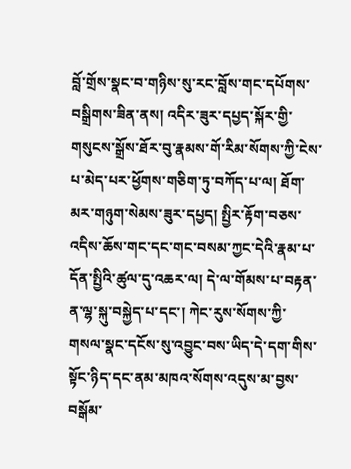བློ་གྲོས་སྣང་བ་གཉིས་སུ་རང་བློས་གང་དཔོགས་བསྒྲིགས་ཟིན་ནས། འདིར་ཟུར་དཔྱད་སྐོར་གྱི་གསུངས་སྒྲོས་ཐོར་བུ་རྣམས་གོ་རིམ་སོགས་ཀྱི་ངེས་པ་མེད་པར་ཕྱོགས་གཅིག་ཏུ་བཀོད་པ་ལ། ཐོག་མར་གཉུག་སེམས་ཟུར་དཔྱད། སྤྱིར་རྟོག་བཅས་འདིས་ཆོས་གང་དང་གང་བསམ་ཀྱང་དེའི་རྣམ་པ་དོན་སྤྱིའི་ཚུལ་དུ་འཆར་ལ། དེ་ལ་གོམས་པ་བརྟན་ན་ལྷ་སྐུ་བསྐྱེད་པ་དང་། ཀེང་རུས་སོགས་ཀྱི་གསལ་སྣང་དངོས་སུ་འབྱུང་བས་ཡིད་དེ་དག་གིས་སྟོང་ཉིད་དང་ནམ་མཁའ་སོགས་འདུས་མ་བྱས་བསྒོམ་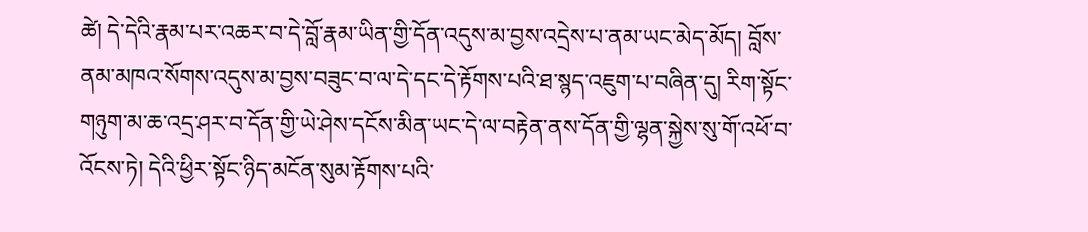ཚེ། དེ་དེའི་རྣམ་པར་འཆར་བ་དེ་བློ་རྣམ་ཡིན་གྱི་དོན་འདུས་མ་བྱས་འདྲེས་པ་ནམ་ཡང་མེད་མོད། བློས་ནམ་མཁའ་སོགས་འདུས་མ་བྱས་བཟུང་བ་ལ་དེ་དང་དེ་རྟོགས་པའི་ཐ་སྙད་འཇུག་པ་བཞིན་དུ། རིག་སྟོང་གཉུག་མ་ཆ་འདྲ་ཤར་བ་དོན་གྱི་ཡེ་ཤེས་དངོས་མིན་ཡང་དེ་ལ་བརྟེན་ནས་དོན་གྱི་ལྷན་སྐྱེས་སུ་གོ་འཕོ་བ་འོངས་ཏེ། དེའི་ཕྱིར་སྟོང་ཉིད་མངོན་སུམ་རྟོགས་པའི་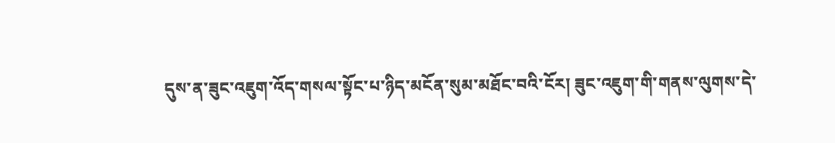དུས་ན་ཟུང་འཇུག་འོད་གསལ་སྟོང་པ་ཉིད་མངོན་སུམ་མཐོང་བའི་ངོར། ཟུང་འཇུག་གི་གནས་ལུགས་དེ་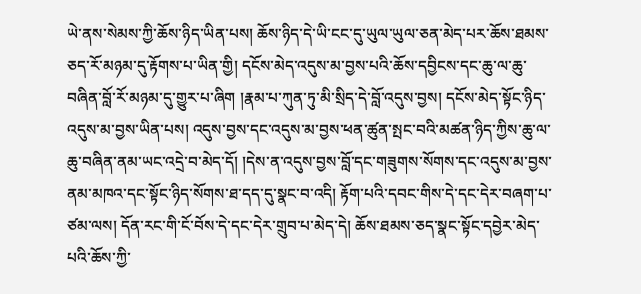ཡེ་ནས་སེམས་ཀྱི་ཆོས་ཉིད་ཡིན་པས། ཆོས་ཉིད་དེ་ཡི་ངང་དུ་ཡུལ་ཡུལ་ཅན་མེད་པར་ཆོས་ཐམས་ཅད་རོ་མཉམ་དུ་རྟོགས་པ་ཡིན་གྱི། དངོས་མེད་འདུས་མ་བྱས་པའི་ཆོས་དབྱིངས་དང་ཆུ་ལ་ཆུ་བཞིན་བློ་རོ་མཉམ་དུ་གྱུར་པ་ཞིག །རྣམ་པ་ཀུན་ཏུ་མི་སྲིད་དེ་བློ་འདུས་བྱས། དངོས་མེད་སྟོང་ཉིད་འདུས་མ་བྱས་ཡིན་པས། འདུས་བྱས་དང་འདུས་མ་བྱས་ཕན་ཚུན་སྤང་བའི་མཚན་ཉིད་ཀྱིས་ཆུ་ལ་ཆུ་བཞིན་ནམ་ཡང་འདྲེ་བ་མེད་དོ། །དེས་ན་འདུས་བྱས་བློ་དང་གཟུགས་སོགས་དང་འདུས་མ་བྱས་ནམ་མཁའ་དང་སྟོང་ཉིད་སོགས་ཐ་དད་དུ་སྣང་བ་འདི། རྟོག་པའི་དབང་གིས་དེ་དང་དེར་བཞག་པ་ཙམ་ལས། དོན་རང་གི་ངོ་བོས་དེ་དང་དེར་གྲུབ་པ་མེད་དེ། ཆོས་ཐམས་ཅད་སྣང་སྟོང་དབྱེར་མེད་པའི་ཆོས་ཀྱི་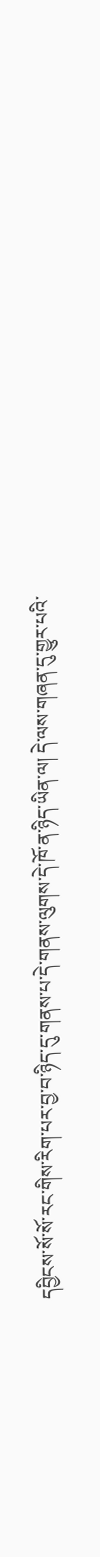དབྱིངས་སོ་སོ་རང་གིས་རིག་པར་བྱ་བ་ཉིད་དུ་གནས་པ་དེ་གནས་ལུགས་དེ་ཁོ་ན་ཉིད་ཡིན་ལ། དེ་ལས་གཞན་དུ་གྱུར་པའི་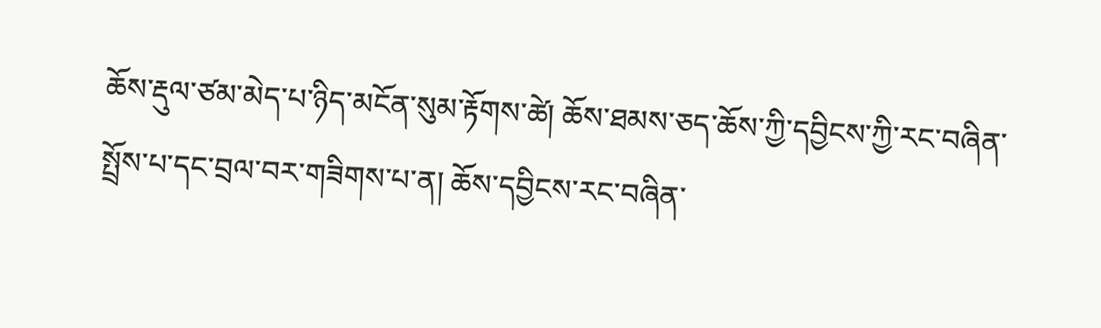ཆོས་རྡུལ་ཙམ་མེད་པ་ཉིད་མངོན་སུམ་རྟོགས་ཚེ། ཆོས་ཐམས་ཅད་ཆོས་ཀྱི་དབྱིངས་ཀྱི་རང་བཞིན་སྤྲོས་པ་དང་བྲལ་བར་གཟིགས་པ་ན། ཆོས་དབྱིངས་རང་བཞིན་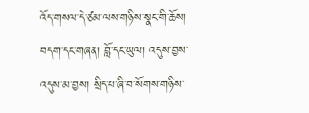འོད་གསལ་དེ་ཙམ་ལས་གཉིས་སྣང་གི་ཆོས། བདག་དང་གཞན། བློ་དང་ཡུལ། འདུས་བྱས་འདུས་མ་བྱས། སྲིད་པ་ཞི་བ་སོགས་གཉིས་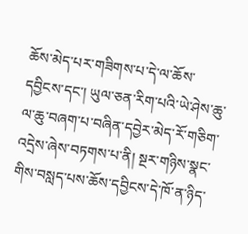ཆོས་མེད་པར་གཟིགས་པ་དེ་ལ་ཆོས་དབྱིངས་དང་། ཡུལ་ཅན་རིག་པའི་ཡེ་ཤེས་ཆུ་ལ་ཆུ་བཞག་པ་བཞིན་དབྱེར་མེད་རོ་གཅིག་འདྲེས་ཞེས་བཏགས་པ་ནི། སྔར་གཉིས་སྣང་གིས་བསླད་པས་ཆོས་དབྱིངས་དེ་ཁོ་ན་ཉིད་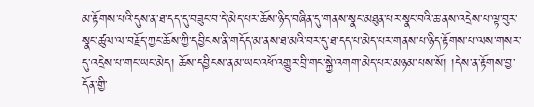མ་རྟོགས་པའི་དུས་ན་ཐ་དད་དུ་བཟུང་བ་དེ་མེད་པར་ཆོས་ཉིད་བཞིན་དུ་གནས་སྣང་མཐུན་པར་སྣང་བའི་ཆ་ནས་འདྲེས་པ་ལྟ་བུར་སྣང་ཚུལ་ལ་བརྗོད་ཀྱང་ཆོས་ཀྱི་དབྱིངས་ནི་གདོད་མ་ནས་ཐ་མའི་བར་དུ་ཐ་དད་པ་མེད་པར་གནས་པ་ཉིད་རྟོགས་པ་ལས་གསར་དུ་འདྲེས་པ་གང་ཡང་མེད། ཆོས་དབྱིངས་ནམ་ཡང་འཕོ་འགྱུར་བྲི་གང་སྐྱེ་འགག་མེད་པར་མཉམ་པས་སོ། །དེས་ན་རྟོགས་བྱ་དོན་གྱི་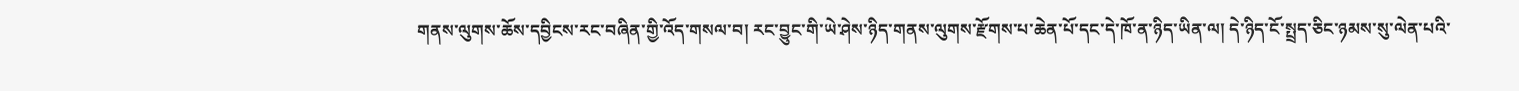གནས་ལུགས་ཆོས་དབྱིངས་རང་བཞིན་གྱི་འོད་གསལ་བ། རང་བྱུང་གི་ཡེ་ཤེས་ཉིད་གནས་ལུགས་རྫོགས་པ་ཆེན་པོ་དང་དེ་ཁོ་ན་ཉིད་ཡིན་ལ། དེ་ཉིད་ངོ་སྤྲད་ཅིང་ཉམས་སུ་ལེན་པའི་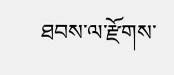ཐབས་ལ་རྫོགས་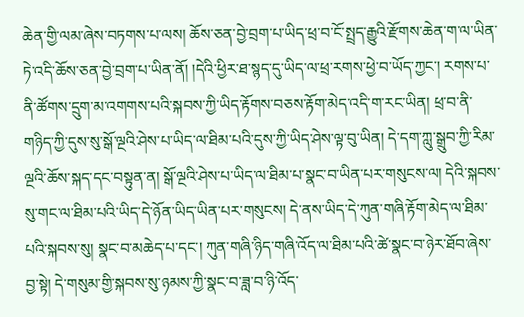ཆེན་གྱི་ལམ་ཞེས་བཏགས་པ་ལས། ཆོས་ཅན་བྱེ་བྲག་པ་ཡིད་ཕྲ་བ་ངོ་སྤྲད་རྒྱུའི་རྫོགས་ཆེན་ག་ལ་ཡིན་ཏེ་འདི་ཆོས་ཅན་བྱེ་བྲག་པ་ཡིན་ནོ། །དེའི་ཕྱིར་ཐ་སྙད་དུ་ཡིད་ལ་ཕྲ་རགས་ཕྱེ་བ་ཡོད་ཀྱང་། རགས་པ་ནི་ཚོགས་དྲུག་མ་འགགས་པའི་སྐབས་ཀྱི་ཡིད་རྟོགས་བཅས་རྟོག་མེད་འདི་ག་རང་ཡིན། ཕྲ་བ་ནི་གཉིད་ཀྱི་དུས་སུ་སྒོ་ལྔའི་ཤེས་པ་ཡིད་ལ་ཐིམ་པའི་དུས་ཀྱི་ཡིད་ཤེས་ལྟ་བུ་ཡིན། དེ་དག་ཀླུ་སྒྲུབ་ཀྱི་རིམ་ལྔའི་ཆོས་སྐད་དང་བསྟུན་ན། སྒོ་ལྔའི་ཤེས་པ་ཡིད་ལ་ཐིམ་པ་སྣང་བ་ཡིན་པར་གསུངས་ལ། དེའི་སྐབས་སུ་གང་ལ་ཐིམ་པའི་ཡིད་དེ་ཉོན་ཡིད་ཡིན་པར་གསུངས། དེ་ནས་ཡིད་དེ་ཀུན་གཞི་རྟོག་མེད་ལ་ཐིམ་པའི་སྐབས་སུ། སྣང་བ་མཆེད་པ་དང་། ཀུན་གཞི་ཉིད་གཞི་འོད་ལ་ཐིམ་པའི་ཚེ་སྣང་བ་ཉེར་ཐོབ་ཞེས་བྱ་སྟེ། དེ་གསུམ་གྱི་སྐབས་སུ་ཉམས་ཀྱི་སྣང་བ་ཟླ་བ་ཉི་འོད་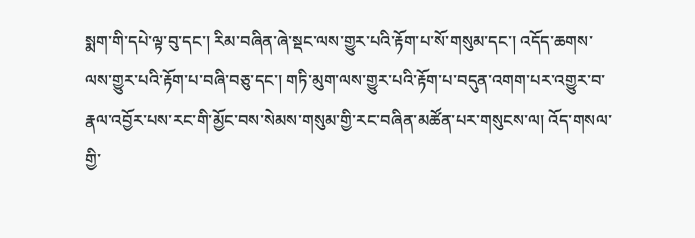སྨག་གི་དཔེ་ལྟ་བུ་དང་། རིམ་བཞིན་ཞེ་སྡང་ལས་གྱུར་པའི་རྟོག་པ་སོ་གསུམ་དང་། འདོད་ཆགས་ལས་གྱུར་པའི་རྟོག་པ་བཞི་བཅུ་དང་། གཏི་མུག་ལས་གྱུར་པའི་རྟོག་པ་བདུན་འགག་པར་འགྱུར་བ་རྣལ་འབྱོར་པས་རང་གི་མྱོང་བས་སེམས་གསུམ་གྱི་རང་བཞིན་མཚོན་པར་གསུངས་ལ། འོད་གསལ་གྱི་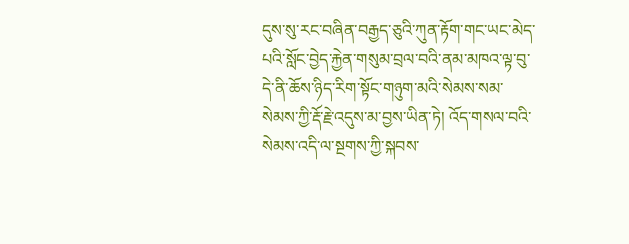དུས་སུ་རང་བཞིན་བརྒྱད་ཅུའི་ཀུན་རྟོག་གང་ཡང་མེད་པའི་སློང་བྱེད་རྐྱེན་གསུམ་བྲལ་བའི་ནམ་མཁའ་ལྟ་བུ་དེ་ནི་ཆོས་ཉིད་རིག་སྟོང་གཉུག་མའི་སེམས་སམ་སེམས་ཀྱི་རྡོ་རྗེ་འདུས་མ་བྱས་ཡིན་ཏེ། འོད་གསལ་བའི་སེམས་འདི་ལ་སྔགས་ཀྱི་སྐབས་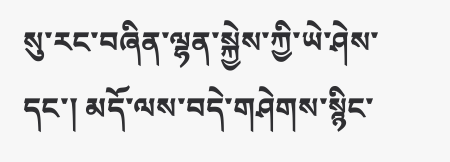སུ་རང་བཞིན་ལྷན་སྐྱེས་ཀྱི་ཡེ་ཤེས་དང་། མདོ་ལས་བདེ་གཤེགས་སྙིང་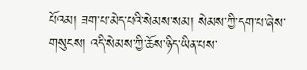པོའམ། ཟག་པ་མེད་པའི་སེམས་སམ། སེམས་ཀྱི་དག་པ་ཞེས་གསུངས། འདི་སེམས་ཀྱི་ཆོས་ཉིད་ཡིན་པས་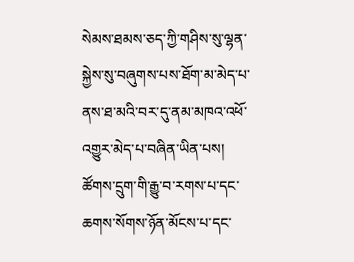སེམས་ཐམས་ཅད་ཀྱི་གཤིས་སུ་ལྷན་སྐྱེས་སུ་བཞུགས་པས་ཐོག་མ་མེད་པ་ནས་ཐ་མའི་བར་དུ་ནམ་མཁའ་འཕོ་འགྱུར་མེད་པ་བཞིན་ཡིན་པས། ཚོགས་དྲུག་གི་རྒྱུ་བ་རགས་པ་དང་ཆགས་སོགས་ཉོན་མོངས་པ་དང་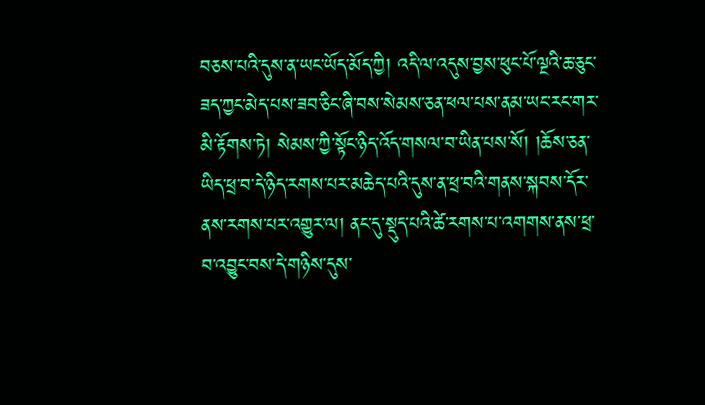བཅས་པའི་དུས་ན་ཡང་ཡོད་མོད་ཀྱི། འདི་ལ་འདུས་བྱས་ཕུང་པོ་ལྔའི་ཆ་ཅུང་ཟད་ཀྱང་མེད་པས་ཟབ་ཅིང་ཞི་བས་སེམས་ཅན་ཕལ་པས་ནམ་ཡང་རང་གར་མི་རྟོགས་ཏེ། སེམས་ཀྱི་སྟོང་ཉིད་འོད་གསལ་བ་ཡིན་པས་སོ། །ཆོས་ཅན་ཡིད་ཕྲ་བ་དེ་ཉིད་རགས་པར་མཆེད་པའི་དུས་ན་ཕྲ་བའི་གནས་སྐབས་དོར་ནས་རགས་པར་འགྱུར་ལ། ནང་དུ་སྡུད་པའི་ཚེ་རགས་པ་འགགས་ནས་ཕྲ་བ་འབྱུང་བས་དེ་གཉིས་དུས་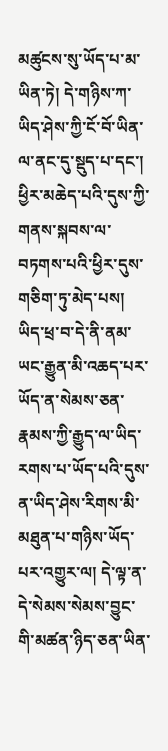མཚུངས་སུ་ཡོད་པ་མ་ཡིན་ཏེ། དེ་གཉིས་ཀ་ཡིད་ཤེས་ཀྱི་ངོ་བོ་ཡིན་ལ་ནང་དུ་སྡུད་པ་དང་། ཕྱིར་མཆེད་པའི་དུས་ཀྱི་གནས་སྐབས་ལ་བཏགས་པའི་ཕྱིར་དུས་གཅིག་ཏུ་མེད་པས། ཡིད་ཕྲ་བ་དེ་ནི་ནམ་ཡང་རྒྱུན་མི་འཆད་པར་ཡོད་ན་སེམས་ཅན་རྣམས་ཀྱི་རྒྱུད་ལ་ཡིད་རགས་པ་ཡོད་པའི་དུས་ན་ཡིད་ཤེས་རིགས་མི་མཐུན་པ་གཉིས་ཡོད་པར་འགྱུར་ལ། དེ་ལྟ་ན་དེ་སེམས་སེམས་བྱུང་གི་མཚན་ཉིད་ཅན་ཡིན་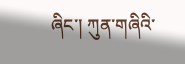ཞིང་། ཀུན་གཞིའི་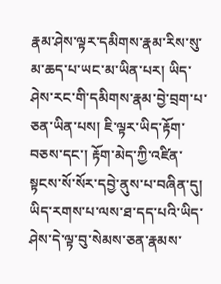རྣམ་ཤེས་ལྟར་དམིགས་རྣམ་རིས་སུ་མ་ཆད་པ་ཡང་མ་ཡིན་པར། ཡིད་ཤེས་རང་གི་དམིགས་རྣམ་བྱེ་བྲག་པ་ཅན་ཡིན་པས། ཇི་ལྟར་ཡིད་རྟོག་བཅས་དང་། རྟོག་མེད་ཀྱི་འཛིན་སྟངས་སོ་སོར་དབྱེ་ནུས་པ་བཞིན་དུ། ཡིད་རགས་པ་ལས་ཐ་དད་པའི་ཡིད་ཤེས་དེ་ལྟ་བུ་སེམས་ཅན་རྣམས་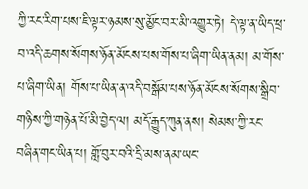ཀྱི་རང་རིག་པས་ཇི་ལྟར་ཉམས་སུ་མྱོང་བར་མི་འགྱུར་ཏེ། དེ་ལྟ་ན་ཡིད་ཕྲ་བ་འདི་ཆགས་སོགས་ཉོན་མོངས་པས་གོས་པ་ཞིག་ཡིན་ནམ། མ་གོས་པ་ཞིག་ཡིན། གོས་པ་ཡིན་ན་འདི་བསྒོམ་པས་ཉོན་མོངས་སོགས་སྒྲིབ་གཉིས་ཀྱི་གཉེན་པོ་མི་བྱེད་ལ། མདོ་རྒྱུད་ཀུན་ནས། སེམས་ཀྱི་རང་བཞིན་གང་ཡིན་པ། གློ་བུར་བའི་དྲི་མས་ནམ་ཡང་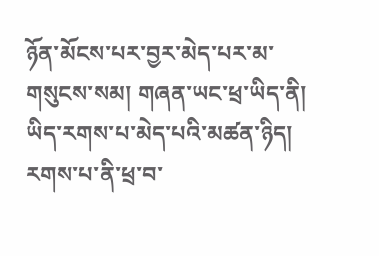ཉོན་མོངས་པར་བྱར་མེད་པར་མ་གསུངས་སམ། གཞན་ཡང་ཕྲ་ཡིད་ནི། ཡིད་རགས་པ་མེད་པའི་མཚན་ཉིད། རགས་པ་ནི་ཕྲ་བ་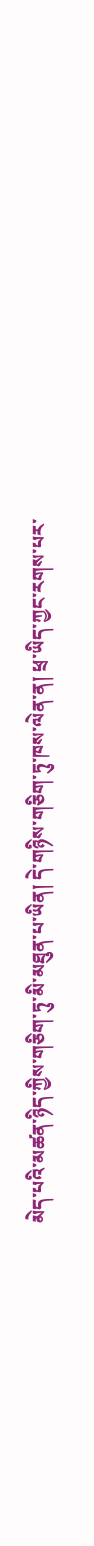མེད་པའི་མཚན་ཉིད་ཀྱིས་གཅིག་ཏུ་མི་མཐུན་པ་ཡིན། དེ་གཉིས་གཅིག་ཏུ་ཁས་ལེན་ན། ཕྲ་ཡིད་ཀྱང་རགས་པར་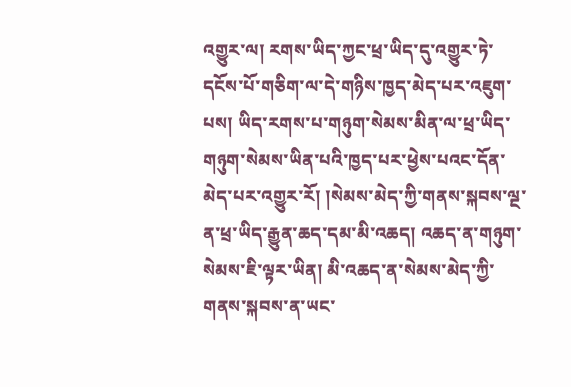འགྱུར་ལ། རགས་ཡིད་ཀྱང་ཕྲ་ཡིད་དུ་འགྱུར་ཏེ་དངོས་པོ་གཅིག་ལ་དེ་གཉིས་ཁྱད་མེད་པར་འཇུག་པས། ཡིད་རགས་པ་གཉུག་སེམས་མིན་ལ་ཕྲ་ཡིད་གཉུག་སེམས་ཡིན་པའི་ཁྱད་པར་ཕྱེས་པའང་དོན་མེད་པར་འགྱུར་རོ། །སེམས་མེད་ཀྱི་གནས་སྐབས་ལྔ་ན་ཕྲ་ཡིད་རྒྱུན་ཆད་དམ་མི་འཆད། འཆད་ན་གཉུག་སེམས་ཇི་ལྟར་ཡིན། མི་འཆད་ན་སེམས་མེད་ཀྱི་གནས་སྐབས་ན་ཡང་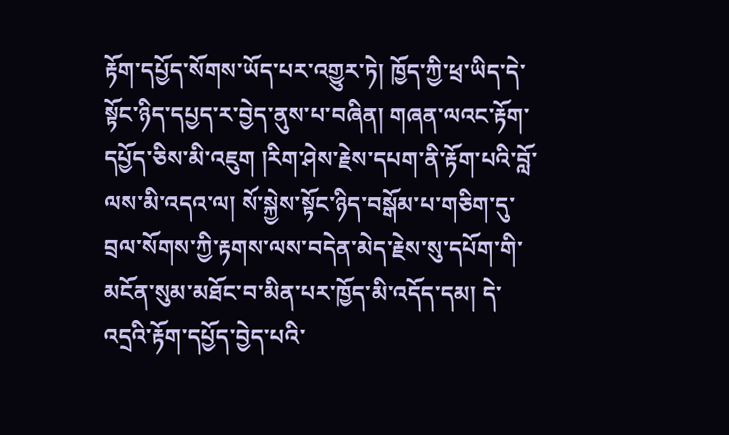རྟོག་དཔྱོད་སོགས་ཡོད་པར་འགྱུར་ཏེ། ཁྱོད་ཀྱི་ཕྲ་ཡིད་དེ་སྟོང་ཉིད་དཔྱད་ར་བྱེད་ནུས་པ་བཞིན། གཞན་ལའང་རྟོག་དཔྱོད་ཅིས་མི་འཇུག །རིག་ཤེས་རྗེས་དཔག་ནི་རྟོག་པའི་བློ་ལས་མི་འདའ་ལ། སོ་སྐྱེས་སྟོང་ཉིད་བསྒོམ་པ་གཅིག་དུ་བྲལ་སོགས་ཀྱི་རྟགས་ལས་བདེན་མེད་རྗེས་སུ་དཔོག་གི་མངོན་སུམ་མཐོང་བ་མིན་པར་ཁྱོད་མི་འདོད་དམ། དེ་འདྲའི་རྟོག་དཔྱོད་བྱེད་པའི་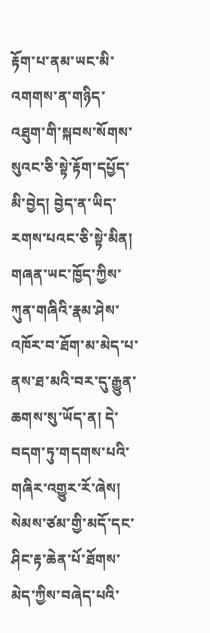རྟོག་པ་ནམ་ཡང་མི་འགགས་ན་གཉིད་འཐུག་གི་སྐབས་སོགས་སུའང་ཅི་སྟེ་རྟོག་དཔྱོད་མི་བྱེད། བྱེད་ན་ཡིད་རགས་པའང་ཅི་སྟེ་མིན། གཞན་ཡང་ཁྱོད་ཀྱིས་ཀུན་གཞིའི་རྣམ་ཤེས་འཁོར་བ་ཐོག་མ་མེད་པ་ནས་ཐ་མའི་བར་དུ་རྒྱུན་ཆགས་སུ་ཡོད་ན། དེ་བདག་ཏུ་གདགས་པའི་གཞིར་འགྱུར་རོ་ཞེས། སེམས་ཙམ་གྱི་མདོ་དང་ཤིང་རྟ་ཆེན་པོ་ཐོགས་མེད་ཀྱིས་བཞེད་པའི་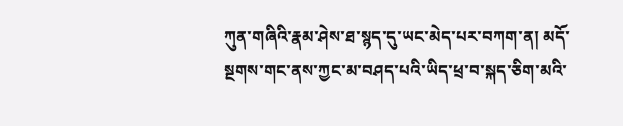ཀུན་གཞིའི་རྣམ་ཤེས་ཐ་སྙད་དུ་ཡང་མེད་པར་བཀག་ན། མདོ་སྔགས་གང་ནས་ཀྱང་མ་བཤད་པའི་ཡིད་ཕྲ་བ་སྐད་ཅིག་མའི་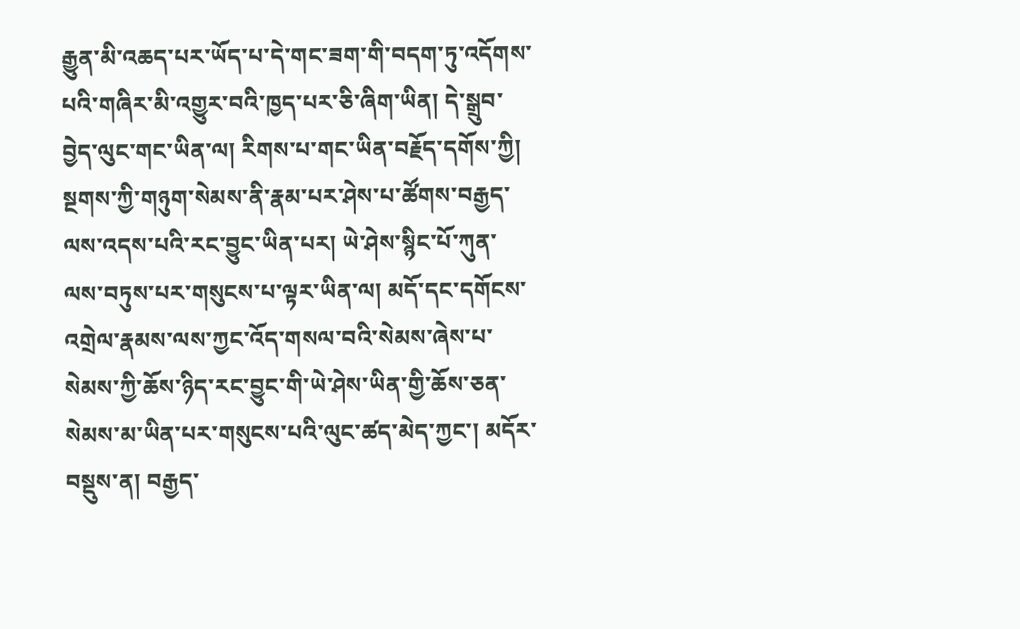རྒྱུན་མི་འཆད་པར་ཡོད་པ་དེ་གང་ཟག་གི་བདག་ཏུ་འདོགས་པའི་གཞིར་མི་འགྱུར་བའི་ཁྱད་པར་ཅི་ཞིག་ཡིན། དེ་སྒྲུབ་བྱེད་ལུང་གང་ཡིན་ལ། རིགས་པ་གང་ཡིན་བརྗོད་དགོས་ཀྱི། སྔགས་ཀྱི་གཉུག་སེམས་ནི་རྣམ་པར་ཤེས་པ་ཚོགས་བརྒྱད་ལས་འདས་པའི་རང་བྱུང་ཡིན་པར། ཡེ་ཤེས་སྙིང་པོ་ཀུན་ལས་བཏུས་པར་གསུངས་པ་ལྟར་ཡིན་ལ། མདོ་དང་དགོངས་འགྲེལ་རྣམས་ལས་ཀྱང་འོད་གསལ་བའི་སེམས་ཞེས་པ་སེམས་ཀྱི་ཆོས་ཉིད་རང་བྱུང་གི་ཡེ་ཤེས་ཡིན་གྱི་ཆོས་ཅན་སེམས་མ་ཡིན་པར་གསུངས་པའི་ལུང་ཚད་མེད་ཀྱང་། མདོར་བསྡུས་ན། བརྒྱད་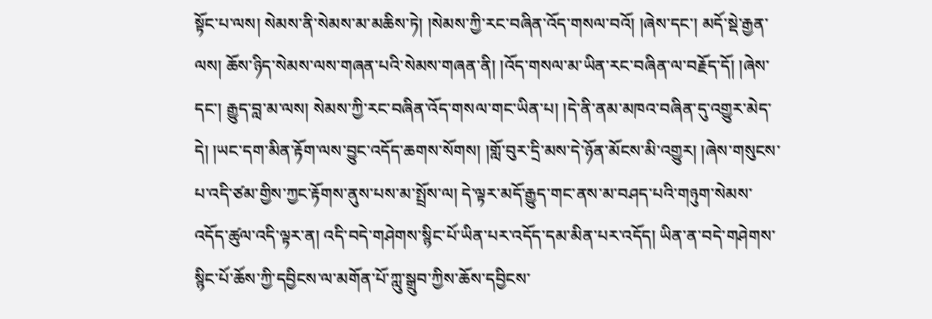སྟོང་པ་ལས། སེམས་ནི་སེམས་མ་མཆིས་ཏེ། །སེམས་ཀྱི་རང་བཞིན་འོད་གསལ་བའོ། །ཞེས་དང་། མདོ་སྡེ་རྒྱན་ལས། ཆོས་ཉིད་སེམས་ལས་གཞན་པའི་སེམས་གཞན་ནི། །འོད་གསལ་མ་ཡིན་རང་བཞིན་ལ་བརྗོད་དོ། །ཞེས་དང་། རྒྱུད་བླ་མ་ལས། སེམས་ཀྱི་རང་བཞིན་འོད་གསལ་གང་ཡིན་པ། །དེ་ནི་ནམ་མཁའ་བཞིན་དུ་འགྱུར་མེད་དེ། །ཡང་དག་མིན་རྟོག་ལས་བྱུང་འདོད་ཆགས་སོགས། །གློ་བུར་དྲི་མས་དེ་ཉོན་མོངས་མི་འགྱུར། །ཞེས་གསུངས་པ་འདི་ཙམ་གྱིས་ཀྱང་རྟོགས་ནུས་པས་མ་སྤྲོས་ལ། དེ་ལྟར་མདོ་རྒྱུད་གང་ནས་མ་བཤད་པའི་གཉུག་སེམས་འདོད་ཚུལ་འདི་ལྟར་ན། འདི་བདེ་གཤེགས་སྙིང་པོ་ཡིན་པར་འདོད་དམ་མིན་པར་འདོད། ཡིན་ན་བདེ་གཤེགས་སྙིང་པོ་ཆོས་ཀྱི་དབྱིངས་ལ་མགོན་པོ་ཀླུ་སྒྲུབ་ཀྱིས་ཆོས་དབྱིངས་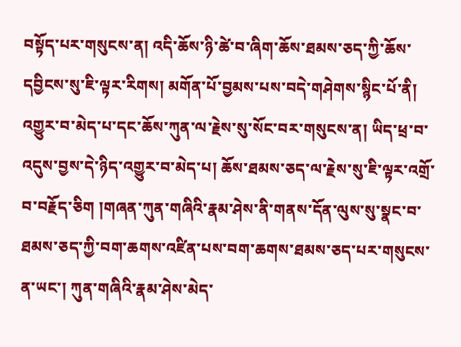བསྟོད་པར་གསུངས་ན། འདི་ཆོས་ཉི་ཚེ་བ་ཞིག་ཆོས་ཐམས་ཅད་ཀྱི་ཆོས་དབྱིངས་སུ་ཇི་ལྟར་རིགས། མགོན་པོ་བྱམས་པས་བདེ་གཤེགས་སྙིང་པོ་ནི། འགྱུར་བ་མེད་པ་དང་ཆོས་ཀུན་ལ་རྗེས་སུ་སོང་བར་གསུངས་ན། ཡིད་ཕྲ་བ་འདུས་བྱས་དེ་ཉིད་འགྱུར་བ་མེད་པ། ཆོས་ཐམས་ཅད་ལ་རྗེས་སུ་ཇི་ལྟར་འགྲོ་བ་བརྗོད་ཅིག །གཞན་ཀུན་གཞིའི་རྣམ་ཤེས་ནི་གནས་དོན་ལུས་སུ་སྣང་བ་ཐམས་ཅད་ཀྱི་བག་ཆགས་འཛིན་པས་བག་ཆགས་ཐམས་ཅད་པར་གསུངས་ན་ཡང་། ཀུན་གཞིའི་རྣམ་ཤེས་མེད་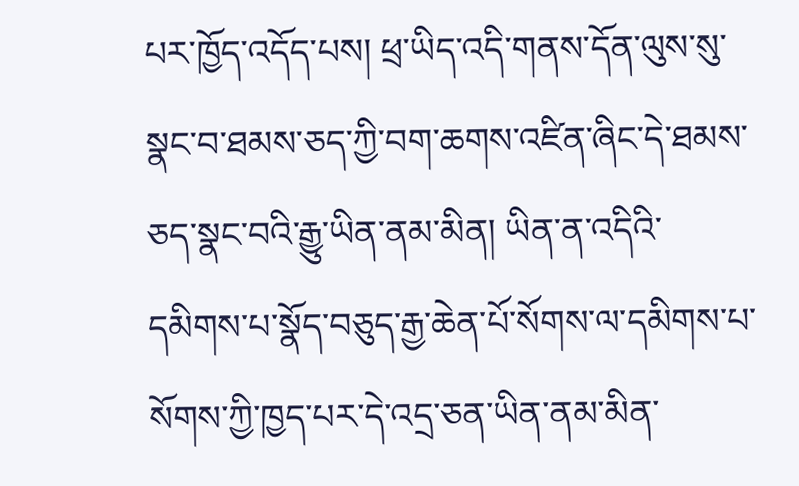པར་ཁྱོད་འདོད་པས། ཕྲ་ཡིད་འདི་གནས་དོན་ལུས་སུ་སྣང་བ་ཐམས་ཅད་ཀྱི་བག་ཆགས་འཛིན་ཞིང་དེ་ཐམས་ཅད་སྣང་བའི་རྒྱུ་ཡིན་ནམ་མིན། ཡིན་ན་འདིའི་དམིགས་པ་སྣོད་བཅུད་རྒྱ་ཆེན་པོ་སོགས་ལ་དམིགས་པ་སོགས་ཀྱི་ཁྱད་པར་དེ་འདྲ་ཅན་ཡིན་ནམ་མིན་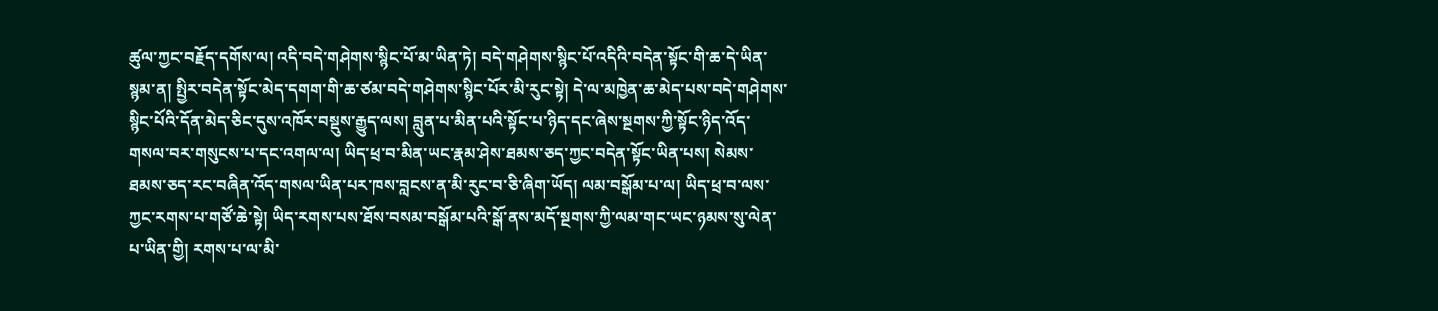ཚུལ་ཀྱང་བརྗོད་དགོས་ལ། འདི་བདེ་གཤེགས་སྙིང་པོ་མ་ཡིན་ཏེ། བདེ་གཤེགས་སྙིང་པོ་འདིའི་བདེན་སྟོང་གི་ཆ་དེ་ཡིན་སྙམ་ན། སྤྱིར་བདེན་སྟོང་མེད་དགག་གི་ཆ་ཙམ་བདེ་གཤེགས་སྙིང་པོར་མི་རུང་སྟེ། དེ་ལ་མཁྱེན་ཆ་མེད་པས་བདེ་གཤེགས་སྙིང་པོའི་དོན་མེད་ཅིང་དུས་འཁོར་བསྡུས་རྒྱུད་ལས། བླུན་པ་མིན་པའི་སྟོང་པ་ཉིད་དང་ཞེས་སྔགས་ཀྱི་སྟོང་ཉིད་འོད་གསལ་བར་གསུངས་པ་དང་འགལ་ལ། ཡིད་ཕྲ་བ་མིན་ཡང་རྣམ་ཤེས་ཐམས་ཅད་ཀྱང་བདེན་སྟོང་ཡིན་པས། སེམས་ཐམས་ཅད་རང་བཞིན་འོད་གསལ་ཡིན་པར་ཁས་བླངས་ན་མི་རུང་བ་ཅི་ཞིག་ཡོད། ལམ་བསྒོམ་པ་ལ། ཡིད་ཕྲ་བ་ལས་ཀྱང་རགས་པ་གཙོ་ཆེ་སྟེ། ཡིད་རགས་པས་ཐོས་བསམ་བསྒོམ་པའི་སྒོ་ནས་མདོ་སྔགས་ཀྱི་ལམ་གང་ཡང་ཉམས་སུ་ལེན་པ་ཡིན་གྱི། རགས་པ་ལ་མི་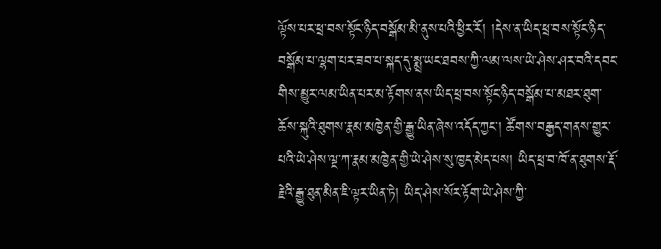ལྟོས་པར་ཕྲ་བས་སྟོང་ཉིད་བསྒོམ་མི་ནུས་པའི་ཕྱིར་རོ། །དེས་ན་ཡིད་ཕྲ་བས་སྟོང་ཉིད་བསྒོམ་པ་ལྷག་པར་ཟབ་པ་སྐད་དུ་སྨྲ་ཡང་ཐབས་ཀྱི་ལམ་ལས་ཡེ་ཤེས་ཤར་བའི་དབང་གིས་མྱུར་ལམ་ཡིན་པར་མ་རྟོགས་ནས་ཡིད་ཕྲ་བས་སྟོང་ཉིད་བསྒོམ་པ་མཐར་ཐུག་ཆོས་སྐུའི་ཐུགས་རྣམ་མཁྱེན་གྱི་རྒྱུ་ཡིན་ཞེས་འདོད་ཀྱང་། ཚོགས་བརྒྱད་གནས་གྱུར་པའི་ཡེ་ཤེས་ལྔ་ཀ་རྣམ་མཁྱེན་གྱི་ཡེ་ཤེས་སུ་ཁྱད་མེད་པས། ཡིད་ཕྲ་བ་ཁོ་ན་ཐུགས་རྡོ་རྗེའི་རྒྱུ་ཐུན་མིན་ཇི་ལྟར་ཡིན་ཏེ། ཡིད་ཤེས་སོར་རྟོག་ཡེ་ཤེས་ཀྱི་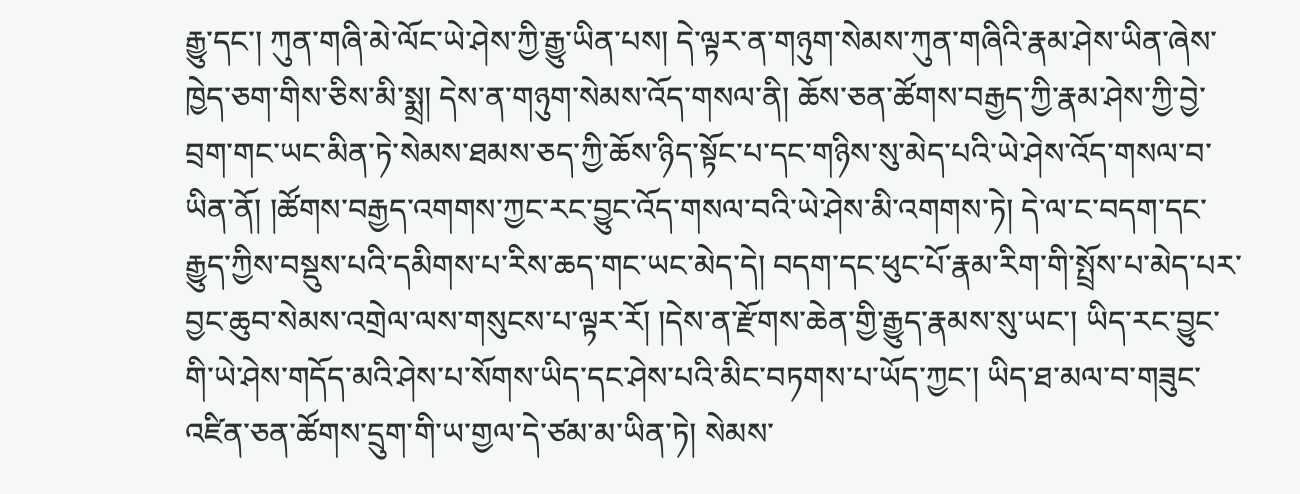རྒྱུ་དང་། ཀུན་གཞི་མེ་ལོང་ཡེ་ཤེས་ཀྱི་རྒྱུ་ཡིན་པས། དེ་ལྟར་ན་གཉུག་སེམས་ཀུན་གཞིའི་རྣམ་ཤེས་ཡིན་ཞེས་ཁྱེད་ཅག་གིས་ཅིས་མི་སྨྲ། དེས་ན་གཉུག་སེམས་འོད་གསལ་ནི། ཆོས་ཅན་ཚོགས་བརྒྱད་ཀྱི་རྣམ་ཤེས་ཀྱི་བྱེ་བྲག་གང་ཡང་མིན་ཏེ་སེམས་ཐམས་ཅད་ཀྱི་ཆོས་ཉིད་སྟོང་པ་དང་གཉིས་སུ་མེད་པའི་ཡེ་ཤེས་འོད་གསལ་བ་ཡིན་ནོ། །ཚོགས་བརྒྱད་འགགས་ཀྱང་རང་བྱུང་འོད་གསལ་བའི་ཡེ་ཤེས་མི་འགགས་ཏེ། དེ་ལ་ང་བདག་དང་རྒྱུད་ཀྱིས་བསྡུས་པའི་དམིགས་པ་རིས་ཆད་གང་ཡང་མེད་དེ། བདག་དང་ཕུང་པོ་རྣམ་རིག་གི་སྤྲོས་པ་མེད་པར་བྱང་ཆུབ་སེམས་འགྲེལ་ལས་གསུངས་པ་ལྟར་རོ། །དེས་ན་རྫོགས་ཆེན་གྱི་རྒྱུད་རྣམས་སུ་ཡང་། ཡིད་རང་བྱུང་གི་ཡེ་ཤེས་གདོད་མའི་ཤེས་པ་སོགས་ཡིད་དང་ཤེས་པའི་མིང་བཏགས་པ་ཡོད་ཀྱང་། ཡིད་ཐ་མལ་བ་གཟུང་འཛིན་ཅན་ཚོགས་དྲུག་གི་ཡ་གྱལ་དེ་ཙམ་མ་ཡིན་ཏེ། སེམས་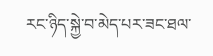རང་ཉིད་སྐྱེ་བ་མེད་པར་ཟང་ཐལ་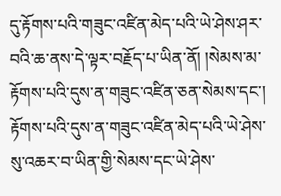དུ་རྟོགས་པའི་གཟུང་འཛིན་མེད་པའི་ཡེ་ཤེས་ཤར་བའི་ཆ་ནས་དེ་ལྟར་བརྗོད་པ་ཡིན་ནོ། །སེམས་མ་རྟོགས་པའི་དུས་ན་གཟུང་འཛིན་ཅན་སེམས་དང་། རྟོགས་པའི་དུས་ན་གཟུང་འཛིན་མེད་པའི་ཡེ་ཤེས་སུ་འཆར་བ་ཡིན་གྱི་སེམས་དང་ཡེ་ཤེས་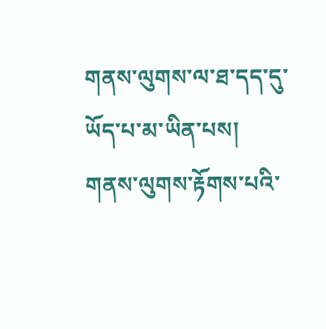གནས་ལུགས་ལ་ཐ་དད་དུ་ཡོད་པ་མ་ཡིན་པས། གནས་ལུགས་རྟོགས་པའི་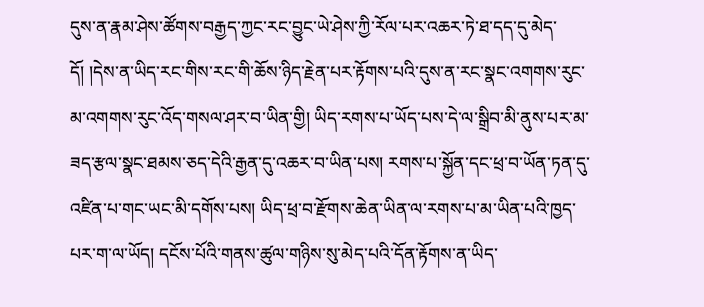དུས་ན་རྣམ་ཤེས་ཚོགས་བརྒྱད་ཀྱང་རང་བྱུང་ཡེ་ཤེས་ཀྱི་རོལ་པར་འཆར་ཏེ་ཐ་དད་དུ་མེད་དོ། །དེས་ན་ཡིད་རང་གིས་རང་གི་ཆོས་ཉིད་རྗེན་པར་རྟོགས་པའི་དུས་ན་རང་སྣང་འགགས་རུང་མ་འགགས་རུང་འོད་གསལ་ཤར་བ་ཡིན་གྱི། ཡིད་རགས་པ་ཡོད་པས་དེ་ལ་སྒྲིབ་མི་ནུས་པར་མ་ཟད་རྩལ་སྣང་ཐམས་ཅད་དེའི་རྒྱན་དུ་འཆར་བ་ཡིན་པས། རགས་པ་སྐྱོན་དང་ཕྲ་བ་ཡོན་ཏན་དུ་འཛིན་པ་གང་ཡང་མི་དགོས་པས། ཡིད་ཕྲ་བ་རྫོགས་ཆེན་ཡིན་ལ་རགས་པ་མ་ཡིན་པའི་ཁྱད་པར་ག་ལ་ཡོད། དངོས་པོའི་གནས་ཚུལ་གཉིས་སུ་མེད་པའི་དོན་རྟོགས་ན་ཡིད་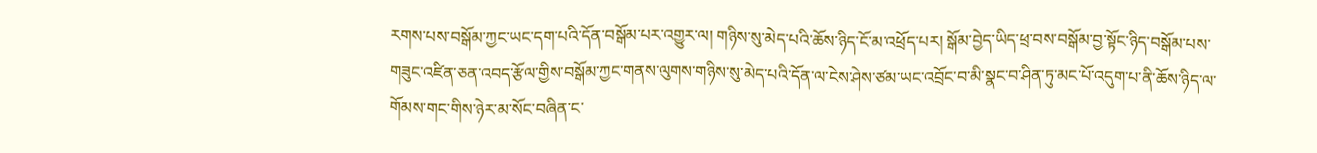རགས་པས་བསྒོམ་ཀྱང་ཡང་དག་པའི་དོན་བསྒོམ་པར་འགྱུར་ལ། གཉིས་སུ་མེད་པའི་ཆོས་ཉིད་ངོ་མ་འཕྲོད་པར། སྒོམ་བྱེད་ཡིད་ཕྲ་བས་བསྒོམ་བྱ་སྟོང་ཉིད་བསྒོམ་པས་གཟུང་འཛིན་ཅན་འབད་རྩོལ་གྱིས་བསྒོམ་ཀྱང་གནས་ལུགས་གཉིས་སུ་མེད་པའི་དོན་ལ་ངེས་ཤེས་ཙམ་ཡང་འབྲོང་བ་མི་སྣང་བ་ཤིན་ཏུ་མང་པོ་འདུག་པ་ནི་ཆོས་ཉིད་ལ་གོམས་གང་གིས་ཉེར་མ་སོང་བཞིན་ང་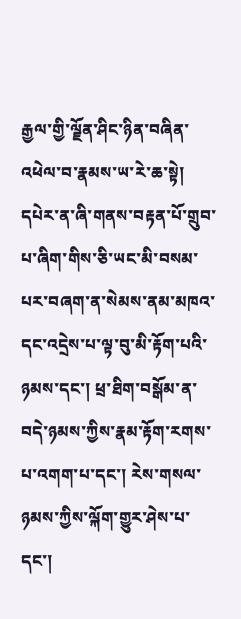རྒྱལ་གྱི་ལྗོན་ཤིང་ཉིན་བཞིན་འཕེལ་བ་རྣམས་ཡ་རེ་ཆ་སྟེ། དཔེར་ན་ཞི་གནས་བརྟན་པོ་གྲུབ་པ་ཞིག་གིས་ཅི་ཡང་མི་བསམ་པར་བཞག་ན་སེམས་ནམ་མཁའ་དང་འདྲེས་པ་ལྟ་བུ་མི་རྟོག་པའི་ཉམས་དང་། ཕྲ་ཐིག་བསྒོམ་ན་བདེ་ཉམས་ཀྱིས་རྣམ་རྟོག་རགས་པ་འགག་པ་དང་། རེས་གསལ་ཉམས་ཀྱིས་ལྐོག་གྱུར་ཤེས་པ་དང་།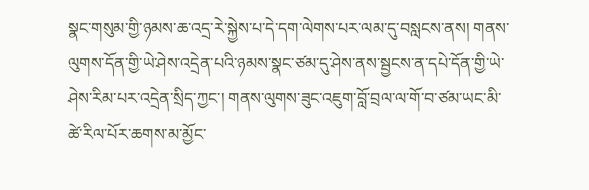སྣང་གསུམ་གྱི་ཉམས་ཆ་འདྲ་རེ་སྐྱེས་པ་དེ་དག་ལེགས་པར་ལམ་དུ་བསླངས་ནས། གནས་ལུགས་དོན་གྱི་ཡེ་ཤེས་འདྲེན་པའི་ཉམས་སྣང་ཙམ་དུ་ཤེས་ནས་སྦྱངས་ན་དཔེ་དོན་གྱི་ཡེ་ཤེས་རིམ་པར་འདྲེན་སྲིད་ཀྱང་། གནས་ལུགས་ཟུང་འཇུག་བློ་བྲལ་ལ་གོ་བ་ཙམ་ཡང་མི་ཚེ་རིལ་པོར་ཆགས་མ་མྱོང་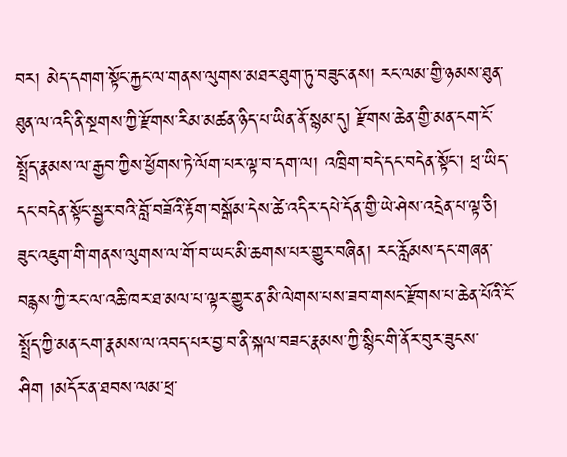བར། མེད་དགག་སྟོང་རྐྱང་ལ་གནས་ལུགས་མཐར་ཐུག་ཏུ་བཟུང་ནས། རང་ལམ་གྱི་ཉམས་ཐུན་ཐུན་ལ་འདི་ནི་སྔགས་ཀྱི་རྫོགས་རིམ་མཚན་ཉིད་པ་ཡིན་ནོ་སྙམ་དུ། རྫོགས་ཆེན་གྱི་མན་ངག་ངོ་སྤྲོད་རྣམས་ལ་རྒྱབ་ཀྱིས་ཕྱོགས་ཏེ་ལོག་པར་ལྟ་བ་དག་ལ། འཁྲིག་བདེ་དང་བདེན་སྟོང་། ཕྲ་ཡིད་དང་བདེན་སྟོང་སྦྱར་བའི་བློ་བཟོའི་རྟོག་བསྒོམ་དེས་ཚེ་འདིར་དཔེ་དོན་གྱི་ཡེ་ཤེས་འདྲེན་པ་ལྟ་ཅི། ཟུང་འཇུག་གི་གནས་ལུགས་ལ་གོ་བ་ཡང་མི་ཆགས་པར་གྱུར་བཞིན། རང་རློམས་དང་གཞན་བརྙས་ཀྱི་རང་ལ་འཆི་ཁར་ཐ་མལ་པ་ལྟར་གྱུར་ན་མི་ལེགས་པས་ཟབ་གསང་རྫོགས་པ་ཆེན་པོའི་ངོ་སྤྲོད་ཀྱི་མན་ངག་རྣམས་ལ་འབད་པར་བྱ་བ་ནི་སྐལ་བཟང་རྣམས་ཀྱི་སྙིང་གི་ནོར་བུར་ཟུངས་ཤིག །མདོར་ན་ཐབས་ལམ་ཕྲ་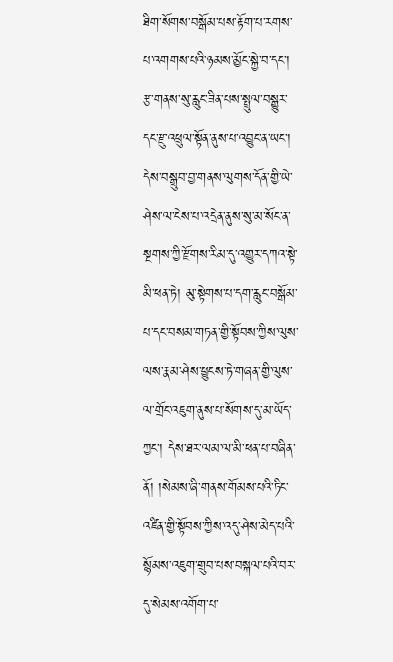ཐིག་སོགས་བསྒོམ་པས་རྟོག་པ་རགས་པ་འགགས་པའི་ཉམས་མྱོང་སྐྱེ་བ་དང་། རྩ་གནས་སུ་རླུང་ཟིན་པས་སྤྲུལ་བསྒྱུར་དང་རྫུ་འཕྲུལ་སྟོན་ནུས་པ་འབྱུང་ན་ཡང་། དེས་བསྒྲུབ་བྱ་གནས་ལུགས་དོན་གྱི་ཡེ་ཤེས་ལ་ངེས་པ་འདྲེན་ནུས་སུ་མ་སོང་ན་སྔགས་ཀྱི་རྫོགས་རིམ་དུ་འགྱུར་དཀའ་སྟེ་མི་ཕན་ཏེ། མུ་སྟེགས་པ་དག་རླུང་བསྒོམ་པ་དང་བསམ་གཏན་གྱི་སྟོབས་ཀྱིས་ལུས་ལས་རྣམ་ཤེས་ཕྱུངས་ཏེ་གཞན་གྱི་ལུས་ལ་གྲོང་འཇུག་ནུས་པ་སོགས་དུ་མ་ཡོད་ཀྱང་། དེས་ཐར་ལམ་ལ་མི་ཕན་པ་བཞིན་ནོ། །སེམས་ཞི་གནས་གོམས་པའི་ཏིང་འཛིན་གྱི་སྟོབས་ཀྱིས་འདུ་ཤེས་མེད་པའི་སྙོམས་འཇུག་གྲུབ་པས་བསྐལ་པའི་བར་དུ་སེམས་འགོག་པ་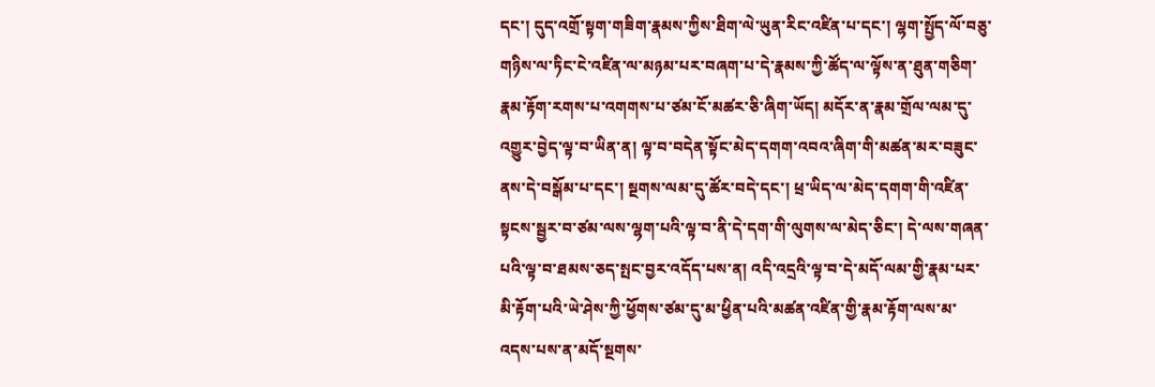དང་། དུད་འགྲོ་སྟག་གཟིག་རྣམས་ཀྱིས་ཐིག་ལེ་ཡུན་རིང་འཛིན་པ་དང་། ལྷག་སྤྱོད་ལོ་བཅུ་གཉིས་ལ་ཏིང་ངེ་འཛིན་ལ་མཉམ་པར་བཞག་པ་དེ་རྣམས་ཀྱི་ཚོད་ལ་ལྟོས་ན་ཐུན་གཅིག་རྣམ་རྟོག་རགས་པ་འགགས་པ་ཙམ་ངོ་མཚར་ཅི་ཞིག་ཡོད། མདོར་ན་རྣམ་གྲོལ་ལམ་དུ་འགྱུར་བྱེད་ལྟ་བ་ཡིན་ན། ལྟ་བ་བདེན་སྟོང་མེད་དགག་འབའ་ཞིག་གི་མཚན་མར་བཟུང་ནས་དེ་བསྒོམ་པ་དང་། སྔགས་ལམ་དུ་ཚོར་བདེ་དང་། ཕྲ་ཡིད་ལ་མེད་དགག་གི་འཛིན་སྟངས་སྦྱར་བ་ཙམ་ལས་ལྷག་པའི་ལྟ་བ་ནི་དེ་དག་གི་ལུགས་ལ་མེད་ཅིང་། དེ་ལས་གཞན་པའི་ལྟ་བ་ཐམས་ཅད་སྤང་བྱར་འདོད་པས་ན། འདི་འདྲའི་ལྟ་བ་དེ་མདོ་ལམ་གྱི་རྣམ་པར་མི་རྟོག་པའི་ཡེ་ཤེས་ཀྱི་ཕྱོགས་ཙམ་དུ་མ་ཕྱིན་པའི་མཚན་འཛིན་གྱི་རྣམ་རྟོག་ལས་མ་འདས་པས་ན་མདོ་སྔགས་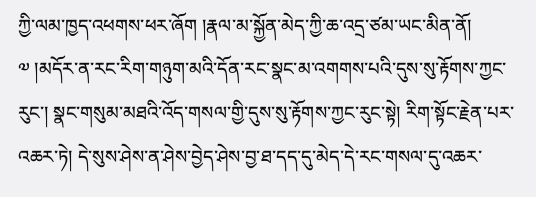ཀྱི་ལམ་ཁྱད་འཕགས་ཕར་ཞོག །རྣལ་མ་སྐྱོན་མེད་ཀྱི་ཆ་འདྲ་ཙམ་ཡང་མིན་ནོ། ༧ །མདོར་ན་རང་རིག་གཉུག་མའི་དོན་རང་སྣང་མ་འགགས་པའི་དུས་སུ་རྟོགས་ཀྱང་རུང་། སྣང་གསུམ་མཐའི་འོད་གསལ་གྱི་དུས་སུ་རྟོགས་ཀྱང་རུང་སྟེ། རིག་སྟོང་རྗེན་པར་འཆར་ཏེ། དེ་སུས་ཤེས་ན་ཤེས་བྱེད་ཤེས་བྱ་ཐ་དད་དུ་མེད་དེ་རང་གསལ་དུ་འཆར་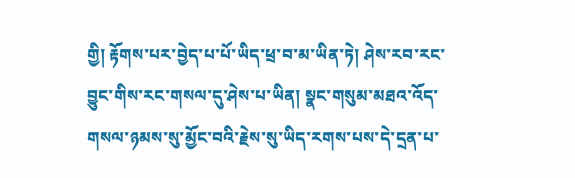གྱི། རྟོགས་པར་བྱེད་པ་པོ་ཡིད་ཕྲ་བ་མ་ཡིན་ཏེ། ཤེས་རབ་རང་བྱུང་གིས་རང་གསལ་དུ་ཤེས་པ་ཡིན། སྣང་གསུམ་མཐའ་འོད་གསལ་ཉམས་སུ་མྱོང་བའི་རྗེས་སུ་ཡིད་རགས་པས་དེ་དྲན་པ་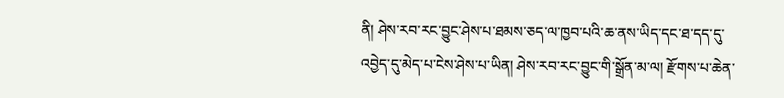ནི། ཤེས་རབ་རང་བྱུང་ཤེས་པ་ཐམས་ཅད་ལ་ཁྱབ་པའི་ཆ་ནས་ཡིད་དང་ཐ་དད་དུ་འབྱེད་དུ་མེད་པ་ངེས་ཤེས་པ་ཡིན། ཤེས་རབ་རང་བྱུང་གི་སྒྲོན་མ་ལ། རྫོགས་པ་ཆེན་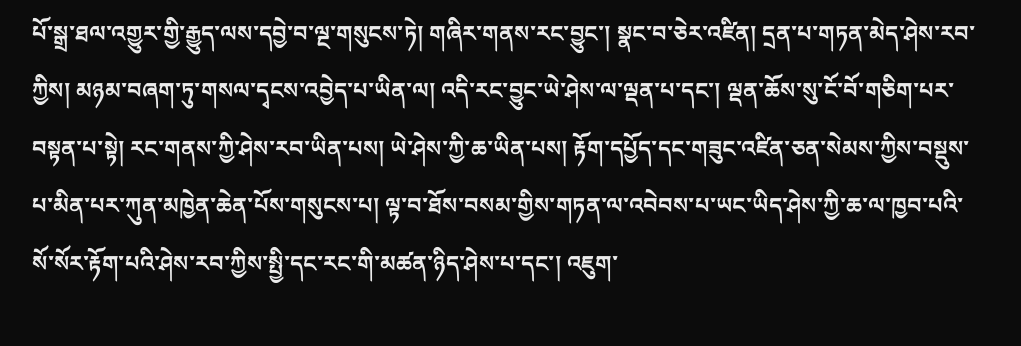པོ་སྒྲ་ཐལ་འགྱུར་གྱི་རྒྱུད་ལས་དབྱེ་བ་ལྔ་གསུངས་ཏེ། གཞིར་གནས་རང་བྱུང་། སྣང་བ་ཅེར་འཛིན། དྲན་པ་གཏན་མེད་ཤེས་རབ་ཀྱིས། མཉམ་བཞག་ཏུ་གསལ་དྭངས་འབྱེད་པ་ཡིན་ལ། འདི་རང་བྱུང་ཡེ་ཤེས་ལ་ལྡན་པ་དང་། ལྡན་ཆོས་སུ་ངོ་བོ་གཅིག་པར་བསྟན་པ་སྟེ། རང་གནས་ཀྱི་ཤེས་རབ་ཡིན་པས། ཡེ་ཤེས་ཀྱི་ཆ་ཡིན་པས། རྟོག་དཔྱོད་དང་གཟུང་འཛིན་ཅན་སེམས་ཀྱིས་བསྡུས་པ་མིན་པར་ཀུན་མཁྱེན་ཆེན་པོས་གསུངས་པ། ལྟ་བ་ཐོས་བསམ་གྱིས་གཏན་ལ་འབེབས་པ་ཡང་ཡིད་ཤེས་ཀྱི་ཆ་ལ་ཁྱབ་པའི་སོ་སོར་རྟོག་པའི་ཤེས་རབ་ཀྱིས་སྤྱི་དང་རང་གི་མཚན་ཉིད་ཤེས་པ་དང་། འཇུག་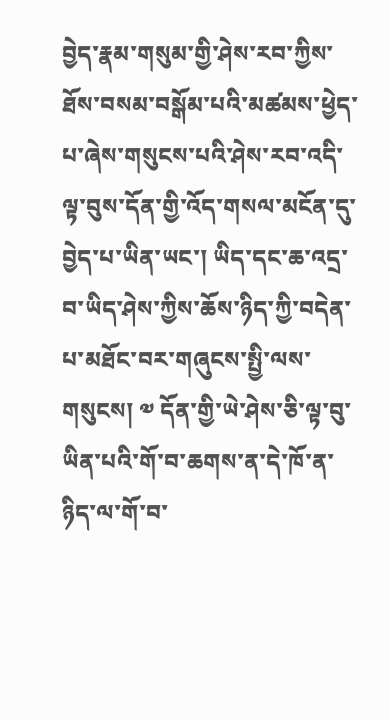བྱེད་རྣམ་གསུམ་གྱི་ཤེས་རབ་ཀྱིས་ཐོས་བསམ་བསྒོམ་པའི་མཚམས་ཕྱེད་པ་ཞེས་གསུངས་པའི་ཤེས་རབ་འདི་ལྟ་བུས་དོན་གྱི་འོད་གསལ་མངོན་དུ་བྱེད་པ་ཡིན་ཡང་། ཡིད་དང་ཆ་འདྲ་བ་ཡིད་ཤེས་ཀྱིས་ཆོས་ཉིད་ཀྱི་བདེན་པ་མཐོང་བར་གཞུངས་སྤྱི་ལས་གསུངས། ༧ དོན་གྱི་ཡེ་ཤེས་ཅི་ལྟ་བུ་ཡིན་པའི་གོ་བ་ཆགས་ན་དེ་ཁོ་ན་ཉིད་ལ་གོ་བ་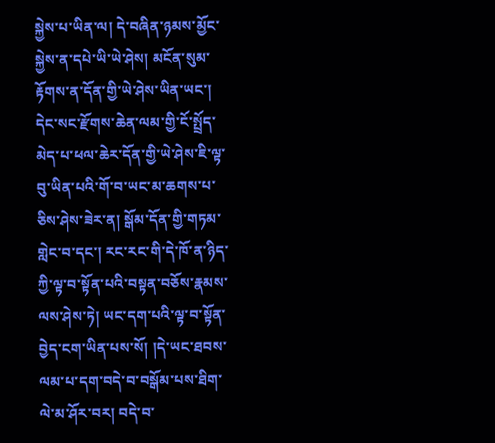སྐྱེས་པ་ཡིན་ལ། དེ་བཞིན་ཉམས་མྱོང་སྐྱེས་ན་དཔེ་ཡི་ཡེ་ཤེས། མངོན་སུམ་རྟོགས་ན་དོན་གྱི་ཡེ་ཤེས་ཡིན་ཡང་། དེང་སང་རྫོགས་ཆེན་ལམ་གྱི་ངོ་སྤྲོད་མེད་པ་ཕལ་ཆེར་དོན་གྱི་ཡེ་ཤེས་ཇི་ལྟ་བུ་ཡིན་པའི་གོ་བ་ཡང་མ་ཆགས་པ་ཅིས་ཤེས་ཟེར་ན། སྒོམ་དོན་གྱི་གཏམ་གླེང་བ་དང་། རང་རང་གི་དེ་ཁོ་ན་ཉིད་ཀྱི་ལྟ་བ་སྟོན་པའི་བསྟན་བཅོས་རྣམས་ལས་ཤེས་ཏེ། ཡང་དག་པའི་ལྟ་བ་སྟོན་བྱེད་ངག་ཡིན་པས་སོ། །དེ་ཡང་ཐབས་ལམ་པ་དག་བདེ་བ་བསྒོམ་པས་ཐིག་ལེ་མ་ཤོར་བར། བདེ་བ་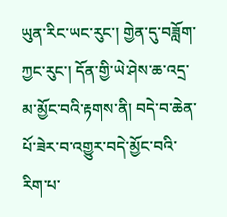ཡུན་རིང་ཡང་རུང་། གྱེན་དུ་བཟློག་ཀྱང་རུང་། དོན་གྱི་ཡེ་ཤེས་ཆ་འདྲ་མ་མྱོང་བའི་རྟགས་ནི། བདེ་བ་ཆེན་པོ་ཟེར་བ་འགྱུར་བདེ་མྱོང་བའི་རིག་པ་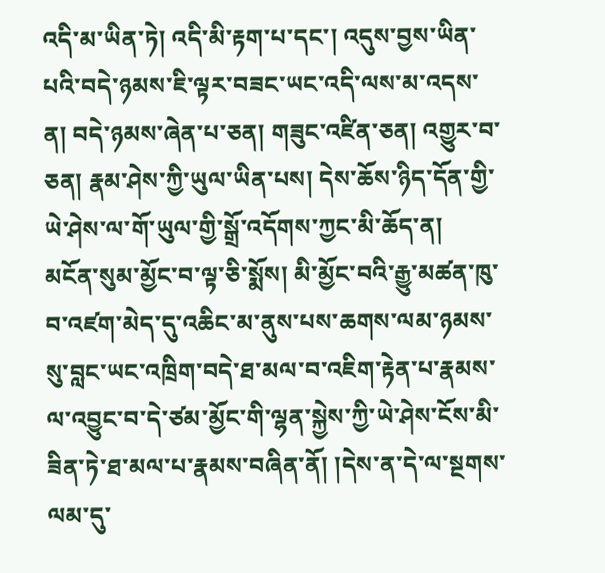འདི་མ་ཡིན་ཏེ། འདི་མི་རྟག་པ་དང་། འདུས་བྱས་ཡིན་པའི་བདེ་ཉམས་ཇི་ལྟར་བཟང་ཡང་འདི་ལས་མ་འདས་ན། བདེ་ཉམས་ཞེན་པ་ཅན། གཟུང་འཛིན་ཅན། འགྱུར་བ་ཅན། རྣམ་ཤེས་ཀྱི་ཡུལ་ཡིན་པས། དེས་ཆོས་ཉིད་དོན་གྱི་ཡེ་ཤེས་ལ་གོ་ཡུལ་གྱི་སྒྲོ་འདོགས་ཀྱང་མི་ཆོད་ན། མངོན་སུམ་མྱོང་བ་ལྟ་ཅི་སྨོས། མི་མྱོང་བའི་རྒྱུ་མཚན་ཁུ་བ་འཛག་མེད་དུ་འཆིང་མ་ནུས་པས་ཆགས་ལམ་ཉམས་སུ་བླང་ཡང་འཁྲིག་བདེ་ཐ་མལ་བ་འཇིག་རྟེན་པ་རྣམས་ལ་འབྱུང་བ་དེ་ཙམ་མྱོང་གི་ལྷན་སྐྱེས་ཀྱི་ཡེ་ཤེས་ངོས་མི་ཟིན་ཏེ་ཐ་མལ་པ་རྣམས་བཞིན་ནོ། །དེས་ན་དེ་ལ་སྔགས་ལམ་དུ་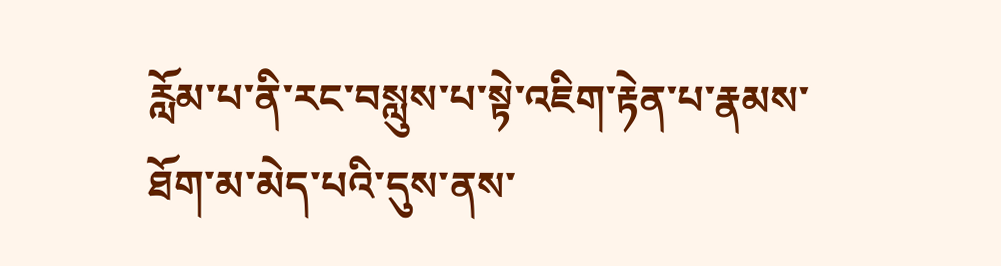རློམ་པ་ནི་རང་བསླུས་པ་སྟེ་འཇིག་རྟེན་པ་རྣམས་ཐོག་མ་མེད་པའི་དུས་ནས་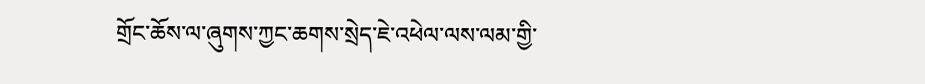གྲོང་ཆོས་ལ་ཞུགས་ཀྱང་ཆགས་སྲེད་ཇེ་འཕེལ་ལས་ལམ་གྱི་